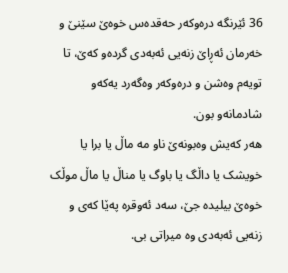36 ئێرنگه درەوکەر حەقدەس خوەێ سێنێ و خەرمان ئەڕاێ زنەیی ئەبەدی گردەو کەێ، تا تویەم وەشن و درەوکەر وەگەرد یەکەو شادمانەو بون.
هەر کەیش وەبونەێ ناو مه ماڵ یا برا یا خویشک یا داڵگ یا باوگ یا مناڵ یا ماڵ موڵک خوەێ بیلیده جێ، سەد ئەوقره پەێا کەی و زنەیی ئەبەدی وه میراتی بی.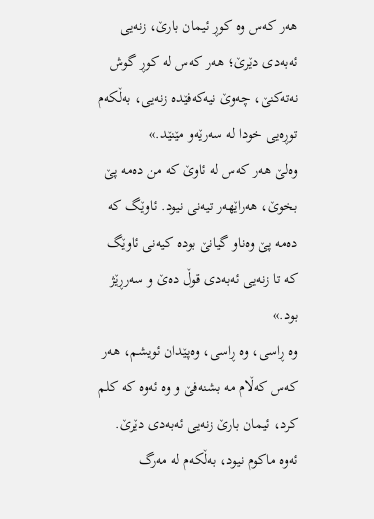هەر کەس وه کوڕ ئیمان بارێ، زنەیی ئەبەدی دێرێ؛ هەر کەس له کوڕ گوش نەتەکنێ، چەوێ نیەکەفێدە زنەیی، بەڵکەم توڕەیی خودا له سەرێەو مێنێد.»
وەلێ هەر کەس له ئاوێ که من دەمه پێ بخوێ، هەراێهەر تیەنی نیود. ئاوێگ که دەمه پێ وەناو گیانێ بوده کیەنی ئاوێگ که تا زنەیی ئەبەدی قوڵ دەێ و سەرڕێژ بود.»
وه ڕاسی، وه ڕاسی، وەپێدان ئویشم، هەر کەس کەڵام مه بشنەفێ و وه ئەوه که کلم کرد، ئیمان بارێ زنەیی ئەبەدی دێرێ. ئەوه ماکوم نیود، بەڵکەم له مەرگ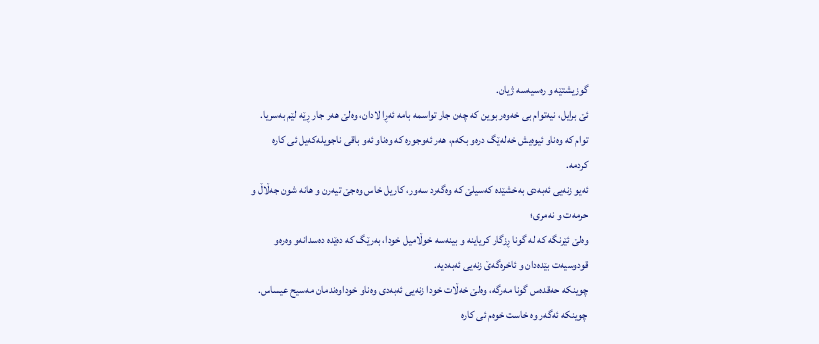گوزیشتێه و رەسیەسه ژیان.
ئێ برایل، نیەتوام بی خەوەر بوین که چەن جار تواسمه بامه ئەڕا لادان، وەلێ هەر جار ڕێه لێم بەسریا. توام که وەناو ئیوەیش خەلەێگ درەو بکەم، هەر ئەوجورە که وەناو ئەو باقی ناجویلەکەیل ئی کاره کردمه.
ئەیو زنەیی ئەبەدی بەخشێده کەسیلێ که وەگەرد سەور، کاریل خاس وەجێ تیەرن و هانه شون جەڵاڵ و حرمەت و نەمری؛
وەلێ ئێرنگه که له گونا ڕزگار کریاینه و بینەسه خوڵامیل خودا، بەرێگ که دەێده دەسدانەو وەرەو قودوسیەت بێدەدان و ئاخرەگەێ زنەیی ئەبەدیه.
چوینکه حەقدەس گونا مەرگه، وەلێ خەڵات خودا زنەیی ئەبەدی وەناو خوداوەندمان مەسیح عیساس.
چوینکه ئەگەر وه خاست خوەم ئی کاره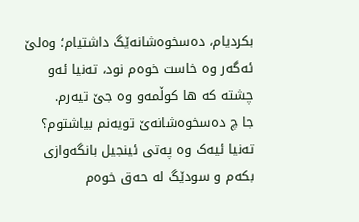بکردیام، دەسخوەشانەێگ داشتیام؛ وەلێ ئەگەر وه خاست خوەم نود، تەنیا ئەو چشته که ها کوڵمەو وه جێ تیەرم.
جا چ دەسخوەشانەێ تویەنم بیاشتوم؟ تەنیا ئیەک وه پەتی ئینجیل بانگەوازی بکەم و سودێگ له حەق خوەم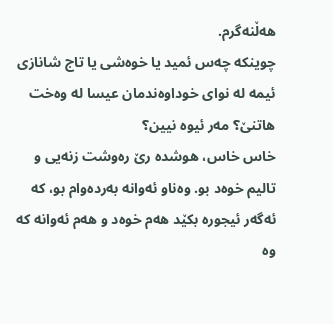هەڵنەگرم.
چوینکه چەس ئمید یا خوەشی یا تاج شانازی ئیمه له نوای خوداوەندمان عیسا له وەخت هاتنێ؟ مەر ئیوه نیين؟
خاس خاس، هوشده رێ رەوشت زنەیی و تالیم خوەد بو. وەناو ئەوانه بەردەوام بو، که ئەگەر ئیجوره بکێد هەم خوەد و هەم ئەوانه که وه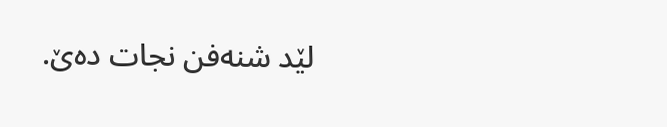لێد شنەفن نجات دەێ.